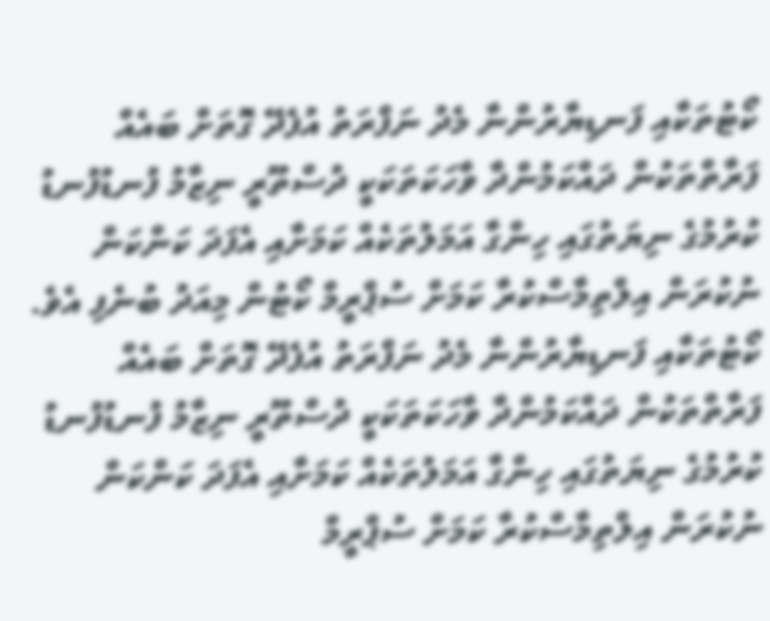ކޯޓުތަކާއި ފަނޑިޔާރުންނާ މެދު ނަފްރަތު އުފެދޭ ގޮތަށް ބައެއް ފަރާތްތަކުން ދައްކަމުންދާ ވާހަކަތަކަކީ ދުސްތޫރީ ނިޒާމު ފުނޑުފުނޑު ކުރުމުގެ ނިޔަތުގައި ހިންގާ އަމަލުތަކެއް ކަމަށާއި އެފަދަ ކަންކަން ނުކުރަން އިލްތިމާސްކުރާ ކަމަށް ސުޕްރީމް ކޯޓުން މިއަދު ބުނެފި އެވެ.
ކޯޓުތަކާއި ފަނޑިޔާރުންނާ މެދު ނަފްރަތު އުފެދޭ ގޮތަށް ބައެއް ފަރާތްތަކުން ދައްކަމުންދާ ވާހަކަތަކަކީ ދުސްތޫރީ ނިޒާމު ފުނޑުފުނޑު ކުރުމުގެ ނިޔަތުގައި ހިންގާ އަމަލުތަކެއް ކަމަށާއި އެފަދަ ކަންކަން ނުކުރަން އިލްތިމާސްކުރާ ކަމަށް ސުޕްރީމް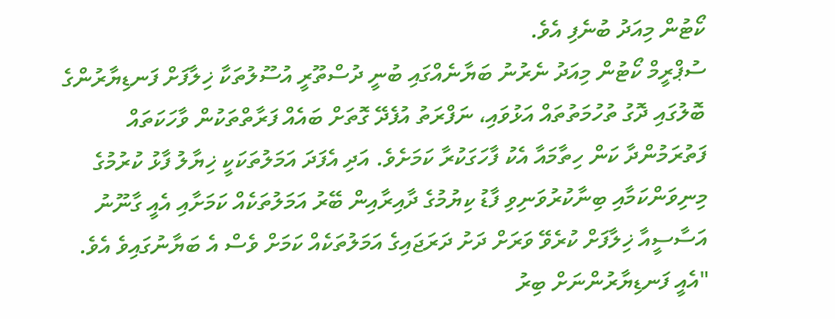ކޯޓުން މިއަދު ބުނެފި އެވެ.
ސުޕްރީމް ކޯޓުން މިއަދު ނެރުނު ބަޔާނެއްގައި ބުނީ ދުސްތޫރީ އުސޫލުތަކާ ޚިލާފަށް ފަނޑިޔާރުންގެ ބޮލުގައި ދޮގު ތުހުމަތުތައް އަޅުވައި، ނަފްރަތު އުފެދޭ ގޮތަށް ބައެއް ފަރާތްތަކުން ވާހަކަތައް ފަތުރަމުންދާ ކަން ހިތާމައާ އެކު ފާހަގަކުރާ ކަމަށެވެ. އަދި އެފަދަ އަމަލުތަކަކީ ޚިޔާލު ފާޅު ކުރުމުގެ މިނިވަންކަމާއި ބިނާކުރުވަނިވި ފާޑު ކިޔުމުގެ ދާއިރާއިން ބޭރު އަމަލުތަކެއް ކަމަށާއި އެއީ ގާނޫނު އަސާސީއާ ޚިލާފަށް ކުރެވޭ ވަރަށް ދަށު ދަރަޖައިގެ އަމަލުތަކެއް ކަމަށް ވެސް އެ ބަޔާނުގައިވެ އެވެ.
"އެއީ ފަނޑިޔާރުންނަށް ބިރު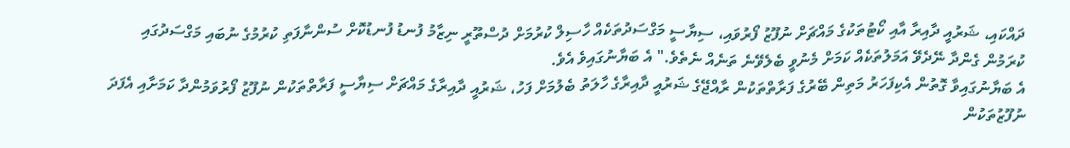ދައްކައި، ޝަރުއީ ދާއިރާ އާއި ކޯޓުތަކުގެ މައްޗަށް ނުފޫޒު ފޯރުވައި، ސިޔާސީ މަގްސަދުތަކެއް ހާސިލް ކުރުމަށް ދުސްތޫރީ ނިޒާމު ފުނޑު ފުނޑުކޮށް ސުންނާފަތި ކުރުމުގެ ނުބައި މަގްސަދުގައި ކުރަމުން ގެންދާ ނޭދެވޭ އަމަލުތަކެއް ކަމަށް މެނުވީ ބެލެވޭނެ ތަނެއް ނެތެވެ." އެ ބަޔާނުގައިވެ އެވެ.
އެ ބަޔާނުގައިވާ ގޮތުން އެކިފަހަރު މަތިން ބޭރުގެ ފަރާތްތަކުން ރާއްޖޭގެ ޝަރުއީ ދާއިރާގެ ހާލަތު ބެލުމަށް ފަހު، ޝަރުއީ ދާއިރާގެ މައްޗަށް ސިޔާސީ ފަރާތްތަކުން ނުފޫޒު ފޯރުވަމުންދާ ކަމަށާއި އެފަދަ ނުފޫޒުތަކުން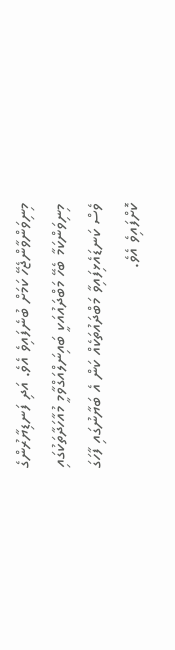މިނިވަންވާންޖެހޭ ކަމަށް ބުނެފައިވެ އެވެ. އަދި ފަނޑިޔާރުންގެ މިނިވަންކަމާ ބެހޭ މަބްދައުއަކީ ބައިނަލްއަގްވާމީ މުއާހަދާތަކުގައި ވެސް ކަނޑައެޅިފައިވާ މަބްދައުތަކެއް ކަން އެ ބަޔާނުގައި ފާހަގަ ކޮށްފައިވެ އެވެ.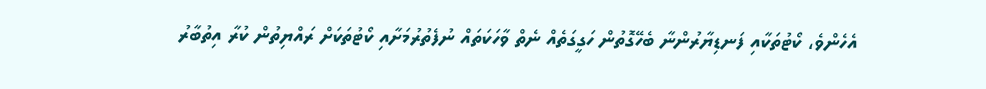އެހެންވެ، ކޯޓުތަކާއި ފަނޑިޔާރުންނާ ބެހޭގޮތުން ހަގީގަތެއް ނެތް ވާހަކަތައް ނުފެތުރުމަށާއި ކޯޓުތަކަށް ރައްޔިތުން ކުރާ އިތުބާރު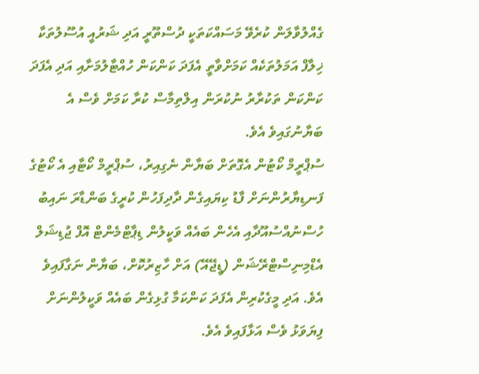ގެއްލުވާލަން ކުރެވޭ މަސައްކަތަކީ ދުސްތޫރީ އަދި ޝަރުއީ އުސޫލުތަކާ ޚިލާފް އަމަލުތަކެއް ކަމަށްވާތީ އެފަދަ ކަންކަން ހުއްޓާލުމަށާއި އަދި އެފަދަ ކަންކަން ތަކުރާރު ނުކުރަން އިލްތިމާސް ކުރާ ކަމަށް ވެސް އެ ބަޔާނުގައިވެ އެވެ.
ސުޕްރީމް ކޯޓުން އެގޮތަށް ބަޔާން ނެގިއިރު، ސުޕްރީމް ކޯޓާއި އެ ކޯޓުގެ ފަނޑިޔާރުންނަށް ފާޑު ކިޔައިގެން ދާދިފަހުން ކުރީގެ ބަންޑާރަ ނައިބު ހުސްނުއްސުއޫދާއި އެހެން ބައެއް ވަކީލުން ޑިޕާޓްމެންޓް އޮފް ޖުޑިޝަލް އެޑްމިނިސްޓްރޭޝަން (ޑީޖޭއޭ) އަށް ހާޒިރުކޮށް، ބަޔާން ނަގާފައިވެ އެވެ. އަދި މީގެކުރިން އެފަދަ ކަންކަމާ ގުޅިގެން ބައެއް ވަކީލުންނަށް ފިޔަވަޅު ވެސް އަޅާފައިވެ އެވެ.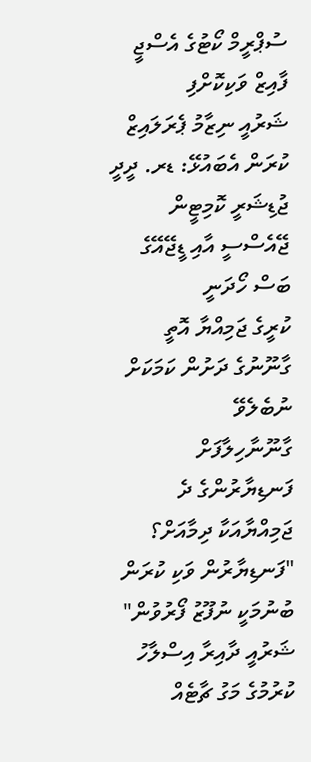ސުޕްރީމް ކޯޓުގެ އެސްޖީ ފާއިޒް ވަކިކޮށްފި
ޝަރުއީ ނިޒާމު ޕެރަލައިޒް ކުރަން އެބައުޅޭ: ޑރ. ދީދީ
ޖުޑިޝަރީ ކޮމިޓީން ޖޭއެސްސީ އާއި ޑީޖޭއޭގެ ބަސް ހޯދަނީ
ކުރީގެ ޖަމިއްޔާ އޮތީ ގާނޫނުގެ ދަށުން ކަމަކަށް ނުބެލެވޭ
ގާނޫނާހިލާފަށް ފަނޑިޔާރުންގެ ދެ ޖަމިއްޔާއަކާ ދިމާއަށް؟
"ފަނޑިޔާރުން ވަކި ކުރަން ބުނުމަކީ ނުފޫޒު ފޯރުވުން"
ޝަރުއީ ދާއިރާ އިސްލާހު ކުރުމުގެ މަގު ޗާޓެއް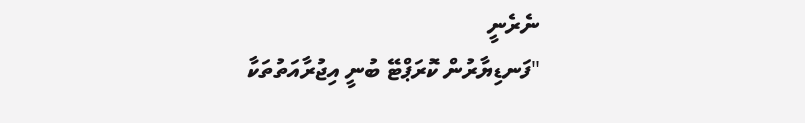ނެރެނީ
"ފަނޑިޔާރުން ކޮރަޕްޓޭ ބުނީ އިޖުރާއަތުތަކާ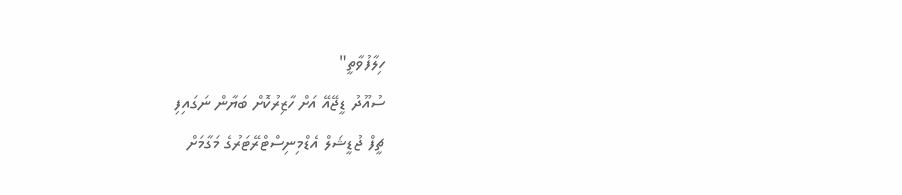ހިލާފުވާތީ"
ސުއޫދު ޑީޖޭއޭ އަށް ހާޒިރުކޮށް ބަޔާން ނަގައިފި
ޗީފް ޖުޑީޝަލް އެޑްމިނިސްޓްރޭޓަރުގެ މަގާމަށް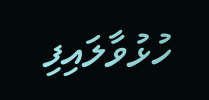ހުޅުވާލައިފި